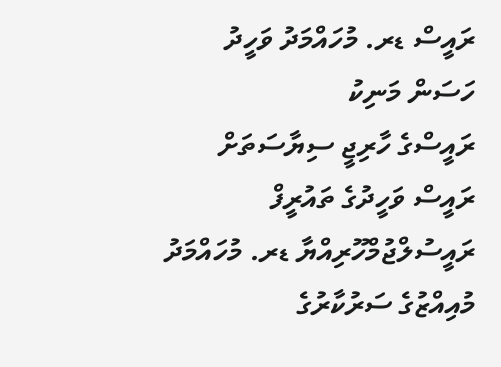ރައީސް ޑރ. މުހައްމަދު ވަހީދު ހަސަން މަނިކު
ރައީސްގެ ހާރިޖީ ސިޔާސަތަށް ރައީސް ވަހީދުގެ ތައުރީފް
ރައީސުލްޖުމްހޫރިއްޔާ ޑރ. މުހައްމަދު މުއިއްޒުގެ ސަރުކާރުގެ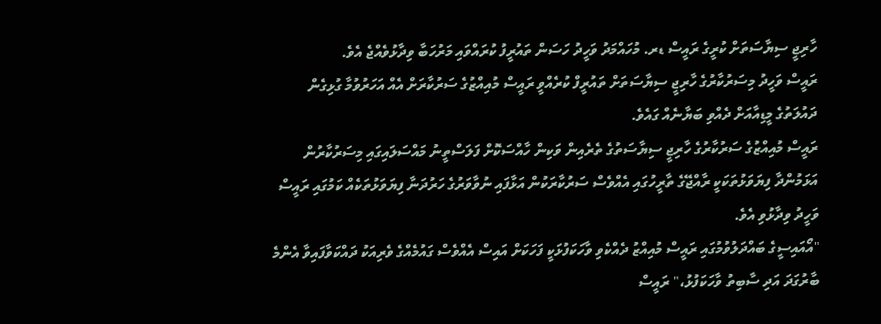ހާރިޖީ ސިޔާސަތަށް ކުރީގެ ރައީސް ޑރ. މުހައްމަދު ވަހީދު ހަސަން ތައުރީފު ކުރައްވައި މަރުހަބާ ވިދާޅުވެއްޖެ އެވެ.
ރައީސް ވަހީދު މިސަރުކާރުގެ ހާރިޖީ ސިޔާސަތަށް ތައުރީފް ކުރެއްވީ ރައީސް މުއިއްޒުގެ ސަރުކާރަށް އެއް އަހަރުވުމާ ގުޅިގެން ދައުލަތުގެ މީޑިއާއަށް ދެއްވި ބަޔާނެއް ގައެވެ.
ރައީސް މުއިއްޒުގެ ސަރުކާރުގެ ހާރިޖީ ސިޔާސަތުގެ ތެރެއިން ވަކިން ހާއްސަކޮށް ފަލަސްތީނު މައްސަލައިގައި މިސަރުކާރުން އަޅަމުންދާ ފިޔަވަޅުތަކަކީ ރާއްޖޭގެ ތާރީހުގައި އެއްވެސް ސަރުކާރަކުން އަޅާފައި ނުވާވަރުގެ ހަރުދަނާ ފިޔަވަޅުތަކެއް ކަމުގައި ރައީސް ވަހީދު ވިދާޅުވި އެވެ.
"އޯއައިސީގެ ބައްދަލުވުމުގައި ރައީސް މުއިއްޒު ދެއްކެވި ވާހަކަފުޅަކީ ފަހަކަށް އައިސް އެއްވެސް ގައުމެއްގެ ވެރިއަކު ދައްކަވާފައިވާ އެންމެ ބާރުގަދަ އަދި ސާބިތު ވާހަކަފުޅު،" ރައީސް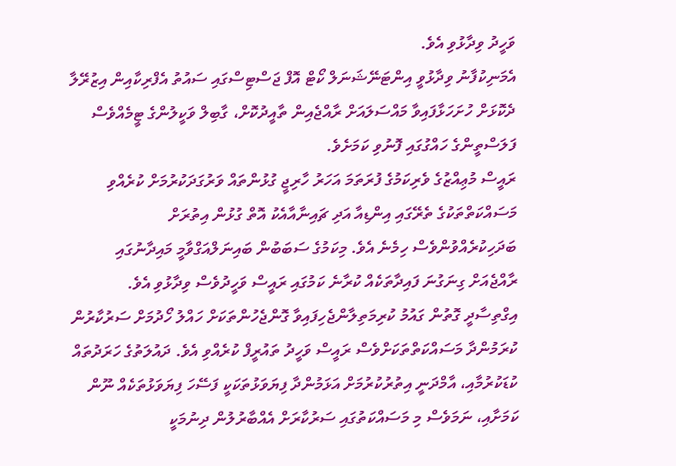ވަހީދު ވިދާޅުވި އެވެ.
އެމަނިކުފާނު ވިދާޅުވީ އިންޓަނޭޝަނަލް ކޯޓް އޮފް ޖަސްޓިސްގައި ސައުތު އެފްރިކާއިން އިޒުރޭލާ ދެކޮޅަށް ހުށަހަޅާފައިވާ މައްސަލައަށް ރާއްޖެއިން ތާއީދުކޮށް، ގާބިލް ވަކީލުންގެ ޓީމެއްވެސް ފަލަސްތީންގެ ހައްގުގައި ފޮނުވި ކަމަށެވެ.
ރައީސް މުޢިއްޒުގެ ވެރިކަމުގެ ފުރަތަމަ އަހަރު ހާރިޖީ ގުޅުންތައް ވަރުގަދަކުރުމަށް ކުރެއްވި މަސައްކަތްތަކުގެ ތެރޭގައި އިންޑިއާ އަދި ޗައިނާއާއެކު އޮތް ގުޅުން އިތުރަށް ބަދަހިކުރެއްވުންވެސް ހިމެނެ އެވެ. މިކަމުގެ ސަބަބުން ބައިނަލްއަގްވާމީ މައިދާނުގައި ރާއްޖެއަށް ގިނަގުނަ ފައިދާތަކެއް ކުރާނެ ކަމުގައި ރައީސް ވަހީދުވެސް ވިދާޅުވި އެވެ.
އިގްތިސާދީ ގޮތުން ގައުމު ކުރިމަތިލާންޖެހިފައިވާ ގޮންޖެހުންތަކަށް ހައްލު ހޯދުމަށް ސަރުކާރުން ކުރަމުންދާ މަސައްކަތްތަކަށްވެސް ރައީސް ވަހީދު ތައުރީފް ކުރެއްވި އެވެ. ދައުލަތުގެ ހަރަދުތައް ކުޑަކުރުމާއި، އާމްދަނީ އިތުރުކުރުމަށް އަޅަމުންދާ ފިޔަވަޅުތަކަކީ ފަސޭހަ ފިޔަވަޅުތަކެއް ނޫން ކަމަށާއި، ނަމަވެސް މި މަސައްކަތުގައި ސަރުކާރަށް އެއްބާރުލުން ދިނުމަކީ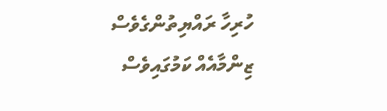ހުރިހާ ރައްޔިތުންގެވެސް ޒިންމާއެއް ކަމުގައިވެސް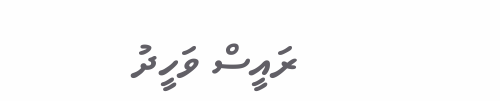ރައީސް ވަހީދު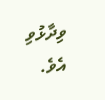ވިދާޅުވި އެވެ.